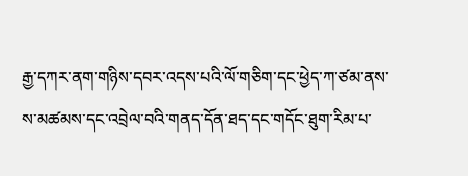རྒྱ་དཀར་ནག་གཉིས་དབར་འདས་པའི་ལོ་གཅིག་དང་ཕྱེད་ཀ་ཙམ་ནས་ས་མཚམས་དང་འབྲེལ་བའི་གནད་དོན་ཐད་དང་གདོང་ཐུག་རིམ་པ་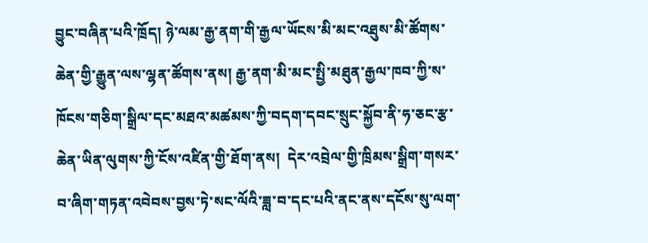བྱུང་བཞིན་པའི་ཁྲོད། ཉེ་ལམ་རྒྱ་ནག་གི་རྒྱལ་ཡོངས་མི་མང་འཐུས་མི་ཚོགས་ཆེན་གྱི་རྒྱུན་ལས་ལྷན་ཚོགས་ནས། རྒྱ་ནག་མི་མང་སྤྱི་མཐུན་རྒྱལ་ཁབ་ཀྱི་ས་ཁོངས་གཅིག་སྒྲིལ་དང་མཐའ་མཚམས་ཀྱི་བདག་དབང་སྲུང་སྐྱོབ་ནི་ཧ་ཅང་རྩ་ཆེན་ཡིན་ལུགས་ཀྱི་ངོས་འཛིན་གྱི་ཐོག་ནས།  དེར་འབྲེལ་གྱི་ཁྲིམས་སྒྲིག་གསར་བ་ཞིག་གཏན་འབེབས་བྱས་ཏེ་སང་ལོའི་ཟླ་བ་དང་པའི་ནང་ནས་དངོས་སུ་ལག་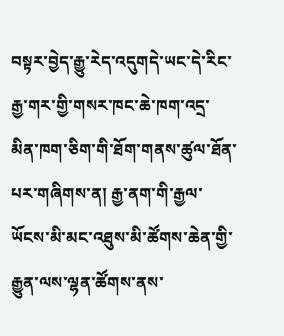བསྟར་བྱེད་རྒྱུ་རེད་འདུགདེ་ཡང་དེ་རིང་རྒྱ་གར་གྱི་གསར་ཁང་ཆེ་ཁག་འདྲ་མིན་ཁག་ཅིག་གི་ཐོག་གནས་ཚུལ་ཐོན་པར་གཞིགས་ན། རྒྱ་ནག་གི་རྒྱལ་ཡོངས་མི་མང་འཐུས་མི་ཚོགས་ཆེན་གྱི་རྒྱུན་ལས་ལྷན་ཚོགས་ནས་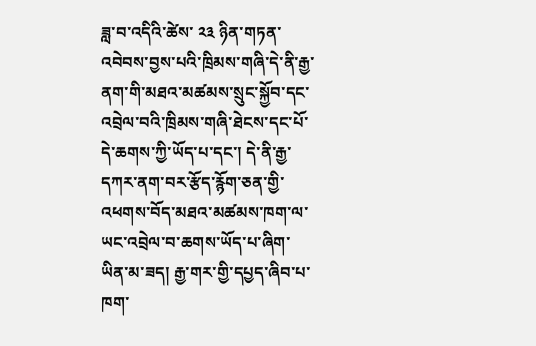ཟླ་བ་འདིའི་ཚེས་ ༢༣ ཉིན་གཏན་འབེབས་བྱས་པའི་ཁྲིམས་གཞི་དེ་ནི་རྒྱ་ནག་གི་མཐའ་མཚམས་སྲུང་སྐྱོབ་དང་འབྲེལ་བའི་ཁྲིམས་གཞི་ཐེངས་དང་པོ་དེ་ཆགས་ཀྱི་ཡོད་པ་དང་། དེ་ནི་རྒྱ་དཀར་ནག་བར་རྩོད་རྙོག་ཅན་གྱི་འཕགས་བོད་མཐའ་མཚམས་ཁག་ལ་ཡང་འབྲེལ་བ་ཆགས་ཡོད་པ་ཞིག་ཡིན་མ་ཟད། རྒྱ་གར་གྱི་དཔྱད་ཞིབ་པ་ཁག་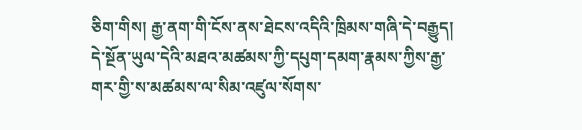ཅིག་གིས། རྒྱ་ནག་གི་ངོས་ནས་ཐེངས་འདིའི་ཁྲིམས་གཞི་དེ་བརྒྱུད། དེ་སྔོན་ཡུལ་དེའི་མཐའ་མཚམས་ཀྱི་དཔུག་དམག་རྣམས་ཀྱིས་རྒྱ་གར་གྱི་ས་མཚམས་ལ་སིམ་འཛུལ་སོགས་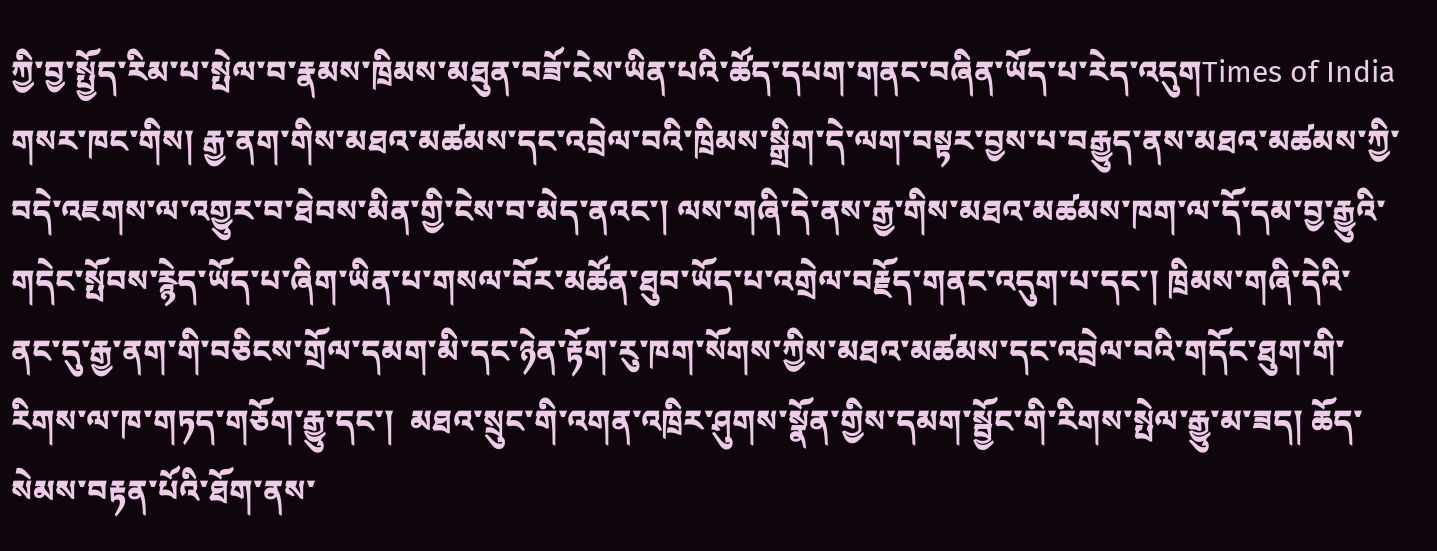ཀྱི་བྱ་སྤྱོད་རིམ་པ་སྤེལ་བ་རྣམས་ཁྲིམས་མཐུན་བཟོ་ངེས་ཡིན་པའི་ཚོད་དཔག་གནང་བཞིན་ཡོད་པ་རེད་འདུགTimes of India གསར་ཁང་གིས། རྒྱ་ནག་གིས་མཐའ་མཚམས་དང་འབྲེལ་བའི་ཁྲིམས་སྒྲིག་དེ་ལག་བསྟར་བྱས་པ་བརྒྱུད་ནས་མཐའ་མཚམས་ཀྱི་བདེ་འཇགས་ལ་འགྱུར་བ་ཐེབས་མིན་གྱི་ངེས་བ་མེད་ནའང་། ལས་གཞི་དེ་ནས་རྒྱ་གིས་མཐའ་མཚམས་ཁག་ལ་དོ་དམ་བྱ་རྒྱུའི་གདེང་སྤོབས་རྙེད་ཡོད་པ་ཞིག་ཡིན་པ་གསལ་བོར་མཚོན་ཐུབ་ཡོད་པ་འགྲེལ་བརྗོད་གནང་འདུག་པ་དང་། ཁྲིམས་གཞི་དེའི་ནང་དུ་རྒྱ་ནག་གི་བཅིངས་གྲོལ་དམག་མི་དང་ཉེན་རྟོག་རུ་ཁག་སོགས་ཀྱིས་མཐའ་མཚམས་དང་འབྲེལ་བའི་གདོང་ཐུག་གི་རིགས་ལ་ཁ་གཏད་གཅོག་རྒྱུ་དང་།  མཐའ་སྲུང་གི་འགན་འཁྲིར་ཤུགས་སྣོན་གྱིས་དམག་སྦྱོང་གི་རིགས་སྤེལ་རྒྱུ་མ་ཟད། ཆོད་སེམས་བརྟན་པོའི་ཐོག་ནས་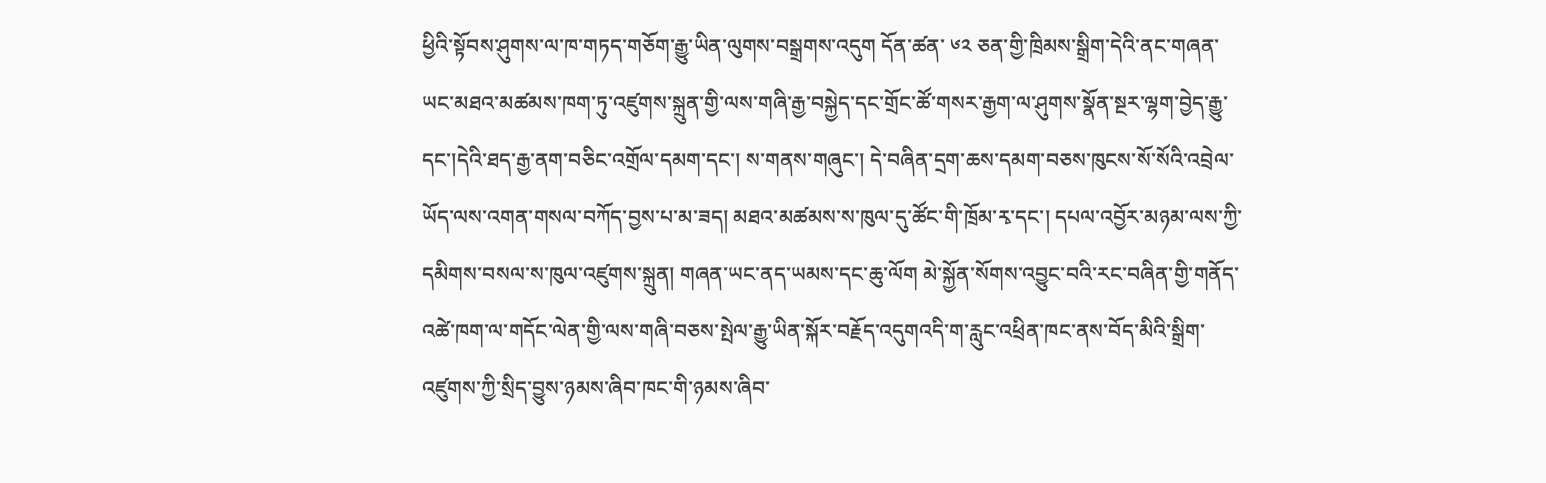ཕྱིའི་སྟོབས་ཤུགས་ལ་ཁ་གཏད་གཅོག་རྒྱུ་ཡིན་ལུགས་བསྒྲགས་འདུག དོན་ཚན་ ༦༢ ཅན་གྱི་ཁྲིམས་སྒྲིག་དེའི་ནང་གཞན་ཡང་མཐའ་མཚམས་ཁག་ཏུ་འཛུགས་སྐྲུན་གྱི་ལས་གཞི་རྒྱ་བསྐྱེད་དང་གྲོང་ཚོ་གསར་རྒྱག་ལ་ཤུགས་སྣོན་སྔར་ལྷག་བྱེད་རྒྱུ་དང་།དེའི་ཐད་རྒྱ་ནག་བཅིང་འགྲོལ་དམག་དང་། ས་གནས་གཞུང་། དེ་བཞིན་དྲག་ཆས་དམག་བཅས་ཁུངས་སོ་སོའི་འབྲེལ་ཡོད་ལས་འགན་གསལ་བཀོད་བྱས་པ་མ་ཟད། མཐའ་མཚམས་ས་ཁུལ་དུ་ཚོང་གི་ཁྲོམ་རྭ་དང་། དཔལ་འབྱོར་མཉམ་ལས་ཀྱི་དམིགས་བསལ་ས་ཁུལ་འཛུགས་སྐྲུན། གཞན་ཡང་ནད་ཡམས་དང་ཆུ་ལོག མེ་སྐྱོན་སོགས་འབྱུང་བའི་རང་བཞིན་གྱི་གནོད་འཚེ་ཁག་ལ་གདོང་ལེན་གྱི་ལས་གཞི་བཅས་སྤེལ་རྒྱུ་ཡིན་སྐོར་བརྗོད་འདུགའདི་ག་རླུང་འཕྲིན་ཁང་ནས་བོད་མིའི་སྒྲིག་འཛུགས་ཀྱི་སྲིད་བྱུས་ཉམས་ཞིབ་ཁང་གི་ཉམས་ཞིབ་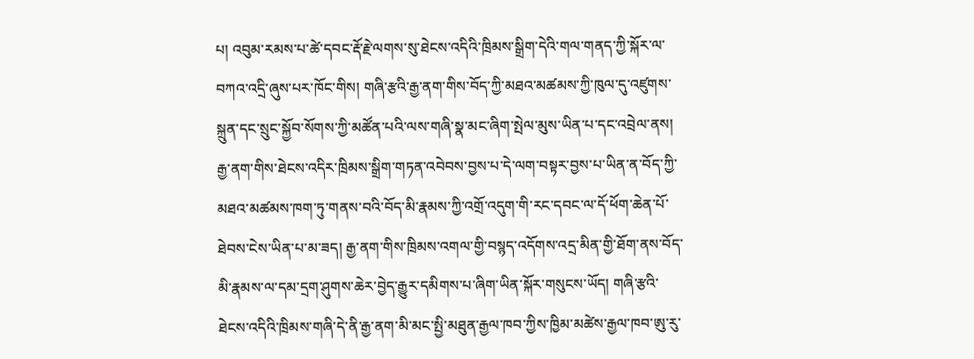པ། འབུམ་རམས་པ་ཚེ་དབང་རྡོ་རྗེ་ལགས་སུ་ཐེངས་འདིའི་ཁྲིམས་སྒྲིག་དེའི་གལ་གནད་ཀྱི་སྐོར་ལ་བཀའ་འདྲི་ཞུས་པར་ཁོང་གིས། གཞི་རྩའི་རྒྱ་ནག་གིས་བོད་ཀྱི་མཐའ་མཚམས་ཀྱི་ཁུལ་དུ་འཛུགས་སྐྲུན་དང་སྲུང་སྐྱོབ་སོགས་ཀྱི་མཚོན་པའི་ལས་གཞི་སྣ་མང་ཞིག་སྤེལ་མུས་ཡིན་པ་དང་འབྲེལ་ནས། རྒྱ་ནག་གིས་ཐེངས་འདིར་ཁྲིམས་སྒྲིག་གཏན་འབེབས་བྱས་པ་དེ་ལག་བསྟར་བྱས་པ་ཡིན་ན་བོད་ཀྱི་མཐའ་མཚམས་ཁག་ཏུ་གནས་བའི་བོད་མི་རྣམས་ཀྱི་འགྲོ་འདུག་གི་རང་དབང་ལ་དོ་ཕོག་ཆེན་པོ་ཐེབས་ངེས་ཡིན་པ་མ་ཟད། རྒྱ་ནག་གིས་ཁྲིམས་འགལ་གྱི་བསྙད་འདོགས་འདྲ་མིན་གྱི་ཐོག་ནས་བོད་མི་རྣམས་ལ་དམ་དྲག་ཤུགས་ཆེར་བྱེད་རྒྱུར་དམིགས་པ་ཞིག་ཡིན་སྐོར་གསུངས་ཡོད། གཞི་རྩའི་ཐེངས་འདིའི་ཁྲིམས་གཞི་དེ་ནི་རྒྱ་ནག་མི་མང་སྤྱི་མཐུན་རྒྱལ་ཁབ་ཀྱིས་ཁྱིམ་མཚེས་རྒྱལ་ཁབ་ཨུ་རུ་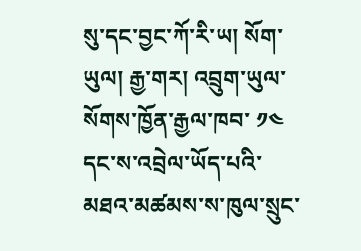སུ་དང་བྱང་ཀོ་རི་ཡ། སོག་ཡུལ། རྒྱ་གར། འབྲུག་ཡུལ་སོགས་ཁྱོན་རྒྱལ་ཁབ་ ༡༤ དང་ས་འབྲེལ་ཡོད་པའི་མཐའ་མཚམས་ས་ཁུལ་སྲུང་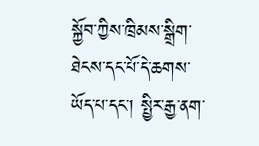སྐྱོབ་ཀྱིས་ཁྲིམས་སྒྲིག་ཐེངས་དང་པོ་དེ་ཆགས་ཡོད་པ་དང་། སྤྱིར་རྒྱ་ནག་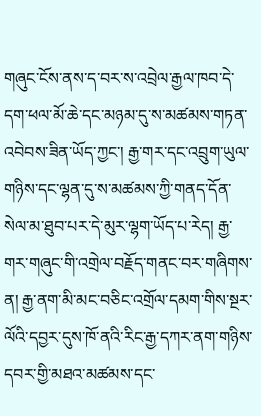གཞུང་ངོས་ནས་ད་བར་ས་འབྲེལ་རྒྱལ་ཁབ་དེ་དག་ཕལ་མོ་ཆེ་དང་མཉམ་དུ་ས་མཚམས་གཏན་འབེབས་ཟིན་ཡོད་ཀྱང་། རྒྱ་གར་དང་འབྲུག་ཡུལ་གཉིས་དང་ལྷན་དུ་ས་མཚམས་ཀྱི་གནད་དོན་སེལ་མ་ཐུབ་པར་དེ་མུར་ལྷག་ཡོད་པ་རེད། རྒྱ་གར་གཞུང་གི་འགྲེལ་བརྗོད་གནང་བར་གཞིགས་ན། རྒྱ་ནག་མི་མང་བཅིང་འགྲོལ་དམག་གིས་སྔར་ལོའི་དབྱར་དུས་ཁོ་ནའི་རིང་རྒྱ་དཀར་ནག་གཉིས་དབར་གྱི་མཐའ་མཚམས་དང་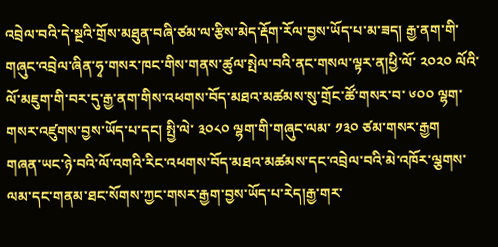འབྲེལ་བའི་དེ་སྔའི་གྲོས་མཐུན་བཞི་ཙམ་ལ་རྩིས་མེད་རྡོག་རོལ་བྱས་ཡོད་པ་མ་ཟད། རྒྱ་ནག་གི་གཞུང་འབྲེལ་ཞིན་ཧྭ་གསར་ཁང་གིས་གནས་ཚུལ་སྤེལ་བའི་ནང་གསལ་ལྟར་ན།ཕྱི་ལོ་ ༢༠༢༠ ལོའི་ལོ་མཇུག་གི་བར་དུ་རྒྱ་ནག་གིས་འཕགས་བོད་མཐའ་མཚམས་སུ་གྲོང་ཚོ་གསར་བ་ ༦༠༠ ལྷག་གསར་འཛུགས་བྱས་ཡོད་པ་དང། སྤྱི་ལེ་ ༣༠༨༠ ལྷག་གི་གཞུང་ལམ་ ༡༣༠ ཙམ་གསར་རྒྱག    གཞན་ཡང་ཉེ་བའི་ལོ་འགའི་རིང་འཕགས་བོད་མཐའ་མཚམས་དང་འབྲེལ་བའི་མེ་འཁོར་ལྕགས་ལམ་དང་གནམ་ཐང་སོགས་ཀྱང་གསར་རྒྱག་བྱས་ཡོད་པ་རེད།རྒྱ་གར་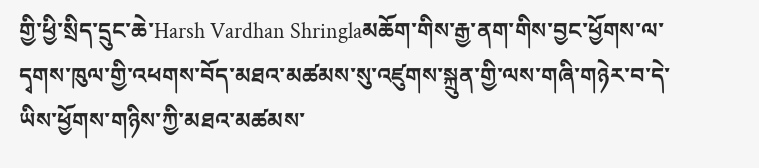གྱི་ཕྱི་སྲིད་དྲུང་ཆེ་Harsh Vardhan Shringlaམཆོག་གིས་རྒྱ་ནག་གིས་བྱང་ཕྱོགས་ལ་དྭགས་ཁུལ་གྱི་འཕགས་བོད་མཐའ་མཚམས་སུ་འཛུགས་སྐྲུན་གྱི་ལས་གཞི་གཉེར་བ་དེ་ཡིས་ཕྱོགས་གཉིས་ཀྱི་མཐའ་མཚམས་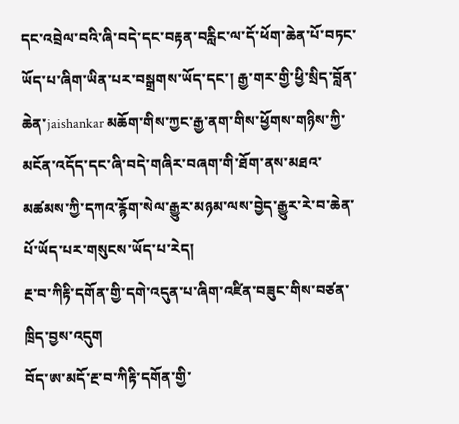དང་འབྲེལ་བའི་ཞི་བདེ་དང་བརྟན་བརླིང་ལ་དོ་ཕོག་ཆེན་པོ་བཏང་ཡོད་པ་ཞིག་ཡིན་པར་བསྒྲགས་ཡོད་དང་། རྒྱ་གར་གྱི་ཕྱི་སྲིད་བློན་ཆེན་jaishankar མཆོག་གིས་ཀྱང་རྒྱ་ནག་གིས་ཕྱོགས་གཉིས་ཀྱི་མངོན་འདོད་དང་ཞི་བདེ་གཞིར་བཞག་གི་ཐོག་ནས་མཐའ་མཚམས་ཀྱི་དཀའ་རྙོག་སེལ་རྒྱུར་མཉམ་ལས་བྱེད་རྒྱུར་རེ་བ་ཆེན་པོ་ཡོད་པར་གསུངས་ཡོད་པ་རེད།
རྔ་བ་ཀིརྟི་དགོན་གྱི་དགེ་འདུན་པ་ཞིག་འཛིན་བཟུང་གིས་བཙན་ཁྲིད་བྱས་འདུག
བོད་ཨ་མདོ་རྔ་བ་ཀིརྟི་དགོན་གྱི་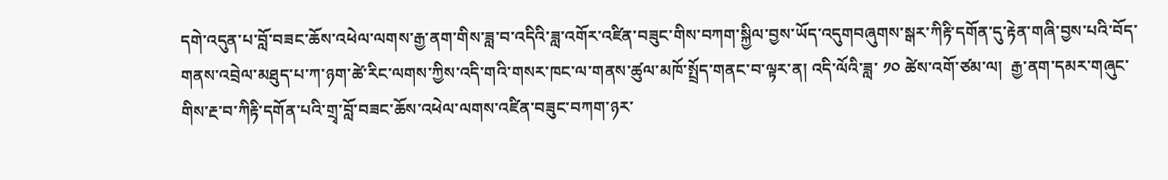དགེ་འདུན་པ་བློ་བཟང་ཆོས་འཕེལ་ལགས་རྒྱ་ནག་གིས་ཟླ་བ་འདིའི་ཟླ་འགོར་འཛིན་བཟུང་གིས་བཀག་སྐྱིལ་བྱས་ཡོད་འདུགབཞུགས་སྒར་ཀིརྟི་དགོན་དུ་རྟེན་གཞི་བྱས་པའི་བོད་གནས་འབྲེལ་མཐུད་པ་ཀ་ཉག་ཚེ་རིང་ལགས་ཀྱིས་འདི་གའི་གསར་ཁང་ལ་གནས་ཚུལ་མཁོ་སྤྲོད་གནང་བ་ལྟར་ན། འདི་ལོའི་ཟླ་ ༡༠ ཚེས་འགོ་ཙམ་ལ།  རྒྱ་ནག་དམར་གཞུང་གིས་རྔ་བ་ཀིརྟི་དགོན་པའི་གྲྭ་བློ་བཟང་ཆོས་འཕེལ་ལགས་འཛིན་བཟུང་བཀག་ཉར་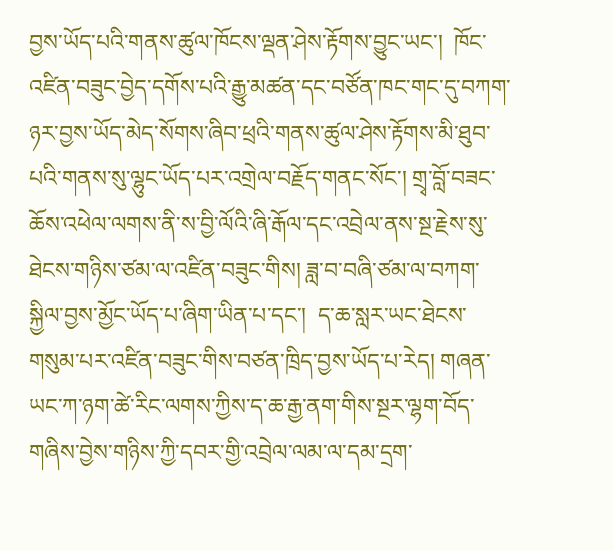བྱས་ཡོད་པའི་གནས་ཚུལ་ཁོངས་ལྡན་ཤེས་རྟོགས་བྱུང་ཡང་།  ཁོང་འཛིན་བཟུང་བྱེད་དགོས་པའི་རྒྱུ་མཚན་དང་བཙོན་ཁང་གང་དུ་བཀག་ཉར་བྱས་ཡོད་མེད་སོགས་ཞིབ་ཕྲའི་གནས་ཚུལ་ཤེས་རྟོགས་མི་ཐུབ་པའི་གནས་སུ་ལྷུང་ཡོད་པར་འགྲེལ་བརྗོད་གནང་སོང་། གྲྭ་བློ་བཟང་ཆོས་འཕེལ་ལགས་ནི་ས་བྱི་ལོའི་ཞི་རྒོལ་དང་འབྲེལ་ནས་སྔ་རྗེས་སུ་ཐེངས་གཉིས་ཙམ་ལ་འཛིན་བཟུང་གིས། ཟླ་བ་བཞི་ཙམ་ལ་བཀག་སྐྱིལ་བྱས་མྱོང་ཡོད་པ་ཞིག་ཡིན་པ་དང་།  ད་ཆ་སླར་ཡང་ཐེངས་གསུམ་པར་འཛིན་བཟུང་གིས་བཙན་ཁྲིད་བྱས་ཡོད་པ་རེད། གཞན་ཡང་ཀ་ཉག་ཚེ་རིང་ལགས་ཀྱིས་ད་ཆ་རྒྱ་ནག་གིས་སྔར་ལྷག་བོད་གཞིས་བྱེས་གཉིས་ཀྱི་དབར་གྱི་འབྲེལ་ལམ་ལ་དམ་དྲག་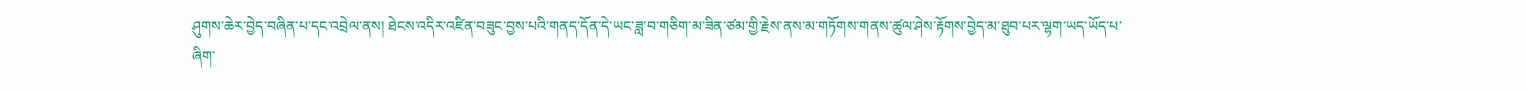ཤུགས་ཆེར་བྱེད་བཞིན་པ་དང་འབྲེལ་ནས། ཐེངས་འདིར་འཛིན་བཟུང་བྱས་པའི་གནད་དོན་དེ་ཡང་ཟླ་བ་གཅིག་མ་ཟིན་ཙམ་གྱི་རྗེས་ནས་མ་གཏོགས་གནས་ཚུལ་ཤེས་རྟོགས་བྱེད་མ་ཐུབ་པར་ལྷག་ཡད་ཡོད་པ་ཞིག་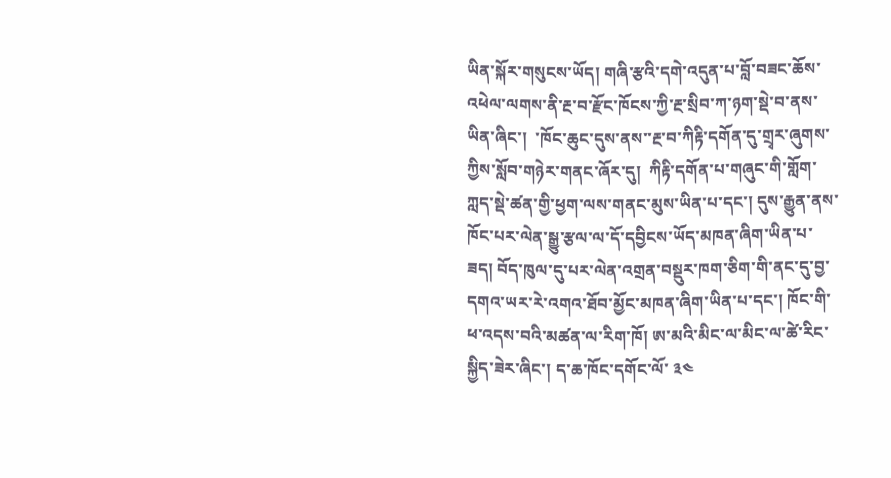ཡིན་སྐོར་གསུངས་ཡོད། གཞི་རྩའི་དགེ་འདུན་པ་བློ་བཟང་ཆོས་འཕེལ་ལགས་ནི་རྔ་བ་རྫོང་ཁོངས་ཀྱི་རྔ་སྲིབ་ཀ་ཉག་སྡེ་བ་ནས་ཡིན་ཞིང་།  ་ཁོང་ཆུང་དུས་ནས་་རྔ་བ་ཀིརྟི་དགོན་དུ་གྲྭར་ཞུགས་ཀྱིས་སློབ་གཉེར་གནང་ཞོར་དུ།  ཀིརྟི་དགོན་པ་གཞུང་གི་གློག་ཀླད་སྡེ་ཚན་གྱི་ཕྱག་ལས་གནང་མུས་ཡིན་པ་དང་། དུས་རྒྱུན་ནས་ཁོང་པར་ལེན་སྒྱུ་རྩལ་ལ་དོ་དབྱིངས་ཡོད་མཁན་ཞིག་ཡིན་པ་ཟད། བོད་ཁུལ་དུ་པར་ལེན་འགྲན་བསྡུར་ཁག་ཅིག་གི་ནང་དུ་བྱ་དགའ་ཡར་རེ་འགའ་ཐོབ་མྱོང་མཁན་ཞིག་ཡིན་པ་དང་། ཁོང་གི་ཕ་འདས་བའི་མཚན་ལ་རིག་ཁོ། ཨ་མའི་མིང་ལ་མིང་ལ་ཚེ་རིང་སྐྱིད་ཟེར་ཞིང་། ད་ཆ་ཁོང་དགོང་ལོ་ ༣༤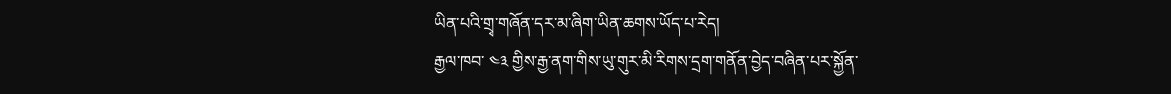ཡིན་པའི་གྲྭ་གཞོན་དར་མ་ཞིག་ཡིན་ཆགས་ཡོད་པ་རེད།
རྒྱལ་ཁབ་ ༤༣ གྱིས་རྒྱ་ནག་གིས་ཡུ་གུར་མི་རིགས་དྲག་གནོན་བྱེད་བཞིན་པར་སྐྱོན་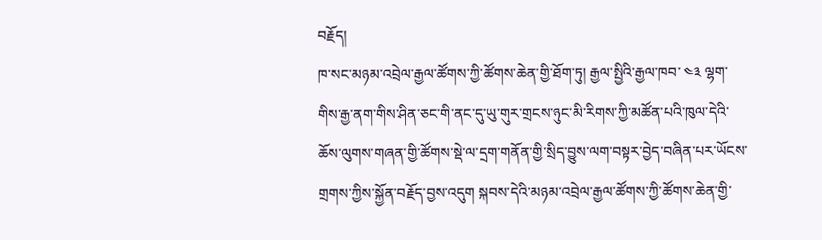བརྗོད།
ཁ་སང་མཉམ་འབྲེལ་རྒྱལ་ཚོགས་ཀྱི་ཚོགས་ཆེན་གྱི་ཐོག་ཏུ། རྒྱལ་སྤྱིའི་རྒྱལ་ཁབ་ ༤༣ ལྷག་གིས་རྒྱ་ནག་གིས་ཤིན་ཅང་གི་ནང་དུ་ཡུ་གུར་གྲངས་ཉུང་མི་རིགས་ཀྱི་མཚོན་པའི་ཁུལ་དེའི་ཆོས་ལུགས་གཞན་གྱི་ཚོགས་སྡེ་ལ་དྲག་གནོན་གྱི་སྲིད་བྱུས་ལག་བསྟར་བྱེད་བཞིན་པར་ཡོངས་གྲགས་ཀྱིས་སྐྱོན་བརྗོད་བྱས་འདུག སྐབས་དེའི་མཉམ་འབྲེལ་རྒྱལ་ཚོགས་ཀྱི་ཚོགས་ཆེན་གྱི་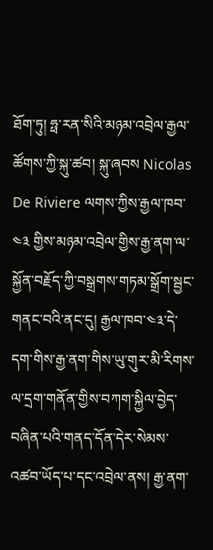ཐོག་ཏུ། ཧྥ་རན་སིའི་མཉམ་འབྲེལ་རྒྱལ་ཚོགས་ཀྱི་སྐུ་ཚབ། སྐུ་ཞབས Nicolas De Riviere ལགས་ཀྱིས་རྒྱལ་ཁབ་༤༣ གྱིས་མཉམ་འབྲེལ་གྱིས་རྒྱ་ནག་ལ་སྐྱོན་བརྗོད་ཀྱི་བསྒྲགས་གཏམ་སྒྲོག་སྦྱང་གནང་བའི་ནང་དུ། རྒྱལ་ཁབ་༤༣་དེ་དག་གིས་རྒྱ་ནག་གིས་ཡུ་གུར་མི་རིགས་ལ་དྲག་གནོན་གྱིས་བཀག་སྐྱིལ་བྱེད་བཞིན་པའི་གནད་དོན་དེར་སེམས་འཚབ་ཡོད་པ་དང་འབྲེལ་ནས། རྒྱ་ནག་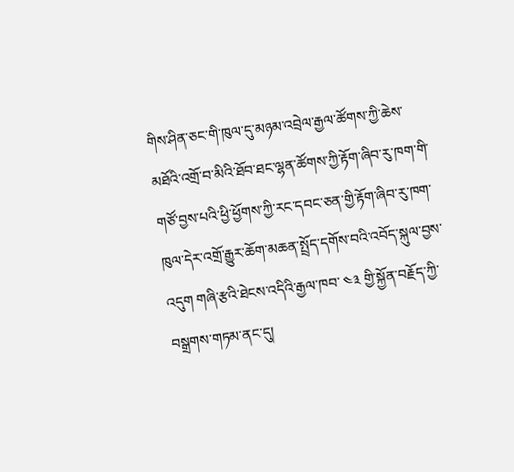གིས་ཤིན་ཅང་གི་ཁུལ་དུ་མཉམ་འབྲེལ་རྒྱལ་ཚོགས་ཀྱི་ཆེས་མཐོའི་འགྲོ་བ་མིའི་ཐོབ་ཐང་ལྷན་ཚོགས་ཀྱི་རྟོག་ཞིབ་རུ་ཁག་གི་གཙོ་བྱས་པའི་ཕྱི་ཕྱོགས་ཀྱི་རང་དབང་ཅན་གྱི་རྟོག་ཞིབ་རུ་ཁག་ཁུལ་དེར་འགྲོ་རྒྱུར་ཆོག་མཆན་སྤྲོད་དགོས་བའི་འབོད་སྐུལ་བྱས་འདུག གཞི་རྩའི་ཐེངས་འདིའི་རྒྱལ་ཁབ་ ༤༣ གྱི་སྐྱོན་བརྗོད་ཀྱི་བསྒྲགས་གཏམ་ནང་དུ།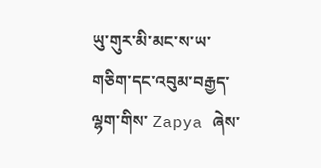ཡུ་གུར་མི་མང་ས་ཡ་གཅིག་དང་འབུམ་བརྒྱད་ལྷག་གིས་ Zapya ཞེས་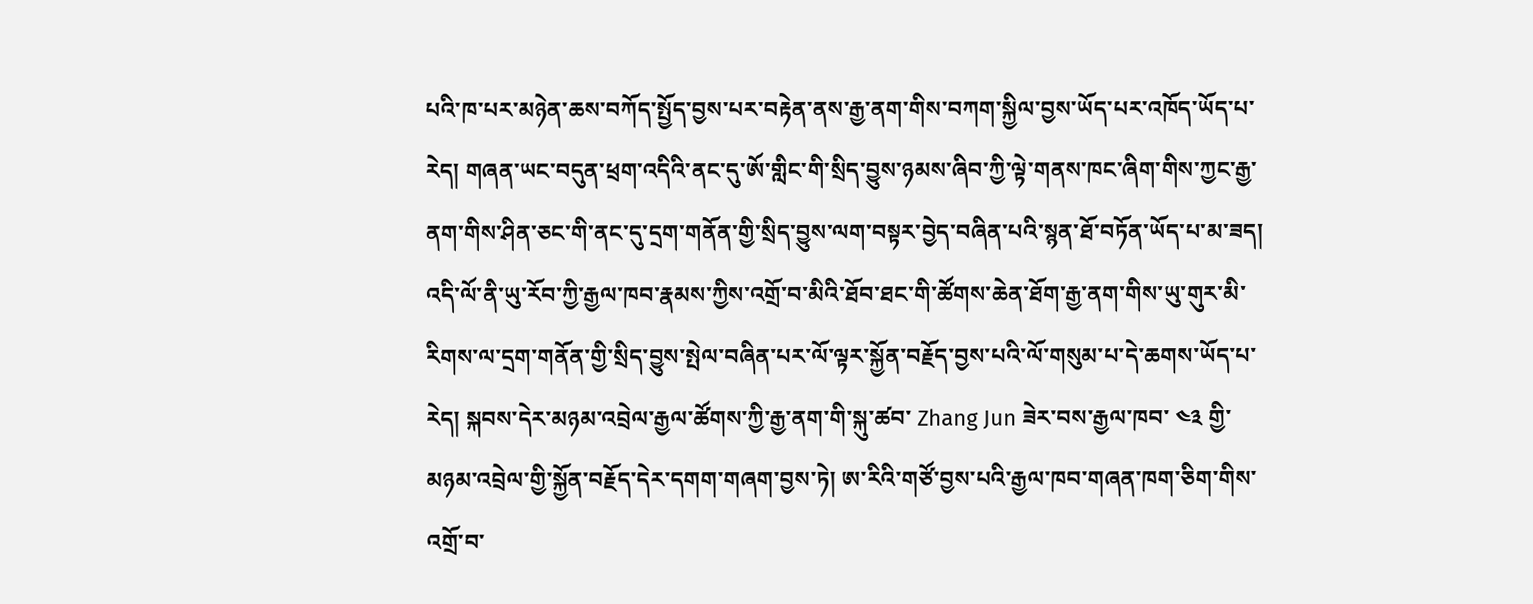པའི་ཁ་པར་མཉེན་ཆས་བཀོད་སྤྱོད་བྱས་པར་བརྟེན་ནས་རྒྱ་ནག་གིས་བཀག་སྐྱིལ་བྱས་ཡོད་པར་འཁོད་ཡོད་པ་རེད། གཞན་ཡང་བདུན་ཕྲག་འདིའི་ནང་དུ་ཨོ་གླིང་གི་སྲིད་བྱུས་ཉམས་ཞིབ་ཀྱི་ལྟེ་གནས་ཁང་ཞིག་གིས་ཀྱང་རྒྱ་ནག་གིས་ཤིན་ཅང་གི་ནང་དུ་དྲག་གནོན་གྱི་སྲིད་བྱུས་ལག་བསྟར་བྱེད་བཞིན་པའི་སྙན་ཐོ་བཏོན་ཡོད་པ་མ་ཟད། འདི་ལོ་ནི་ཡུ་རོབ་ཀྱི་རྒྱལ་ཁབ་རྣམས་ཀྱིས་འགྲོ་བ་མིའི་ཐོབ་ཐང་གི་ཚོགས་ཆེན་ཐོག་རྒྱ་ནག་གིས་ཡུ་གུར་མི་རིགས་ལ་དྲག་གནོན་གྱི་སྲིད་བྱུས་སྤེལ་བཞིན་པར་ལོ་ལྟར་སྐྱོན་བརྗོད་བྱས་པའི་ལོ་གསུམ་པ་དེ་ཆགས་ཡོད་པ་རེད། སྐབས་དེར་མཉམ་འབྲེལ་རྒྱལ་ཚོགས་ཀྱི་རྒྱ་ནག་གི་སྐུ་ཚབ་ Zhang Jun ཟེར་བས་རྒྱལ་ཁབ་ ༤༣ གྱི་མཉམ་འབྲེལ་གྱི་སྐྱོན་བརྗོད་དེར་དགག་གཞག་བྱས་ཏེ། ཨ་རིའི་གཙོ་བྱས་པའི་རྒྱལ་ཁབ་གཞན་ཁག་ཅིག་གིས་འགྲོ་བ་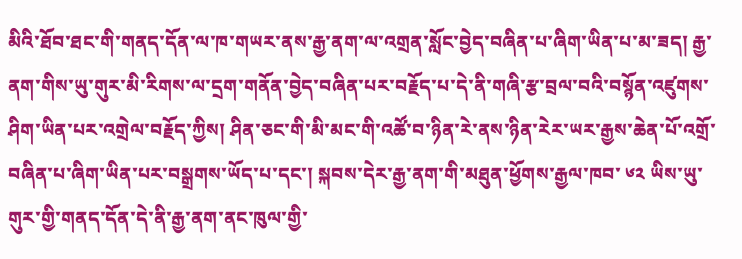མིའི་ཐོབ་ཐང་གི་གནད་དོན་ལ་ཁ་གཡར་ནས་རྒྱ་ནག་ལ་འགྲན་སློང་བྱེད་བཞིན་པ་ཞིག་ཡིན་པ་མ་ཟད། རྒྱ་ནག་གིས་ཡུ་གུར་མི་རིགས་ལ་དྲག་གནོན་བྱེད་བཞིན་པར་བརྗོད་པ་དེ་ནི་གཞི་རྩ་བྲལ་བའི་བསྙོན་འཛུགས་ཤིག་ཡིན་པར་འགྲེལ་བརྗོད་ཀྱིས། ཤིན་ཅང་གི་མི་མང་གི་འཚོ་བ་ཉིན་རེ་ནས་ཉིན་རེར་ཡར་རྒྱས་ཆེན་པོ་འགྲོ་བཞིན་པ་ཞིག་ཡིན་པར་བསྒྲགས་ཡོད་པ་དང་། སྐབས་དེར་རྒྱ་ནག་གི་མཐུན་ཕྱོགས་རྒྱལ་ཁབ་ ༦༢ ཡིས་ཡུ་གུར་གྱི་གནད་དོན་དེ་ནི་རྒྱ་ནག་ནང་ཁུལ་གྱི་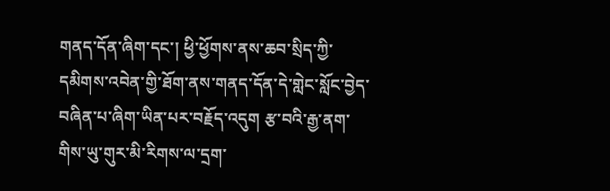གནད་དོན་ཞིག་དང་། ཕྱི་ཕྱོགས་ནས་ཆབ་སྲིད་ཀྱི་དམིགས་འབེན་གྱི་ཐོག་ནས་གནད་དོན་དེ་གླེང་སློང་བྱེད་བཞིན་པ་ཞིག་ཡིན་པར་བརྗོད་འདུག རྩ་བའི་རྒྱ་ནག་གིས་ཡུ་གུར་མི་རིགས་ལ་དྲག་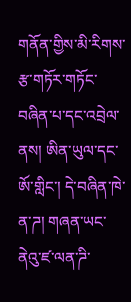གནོན་གྱིས་མི་རིགས་རྩ་གཏོར་གཏོང་བཞིན་པ་དང་འབྲེལ་ནས། ཨིན་ཡུལ་དང་ཨོ་གླིང་། དེ་བཞིན་ཁེ་ན་ཌ། གཞན་ཡང་ནེའུ་ཛ་ལན་ཌི་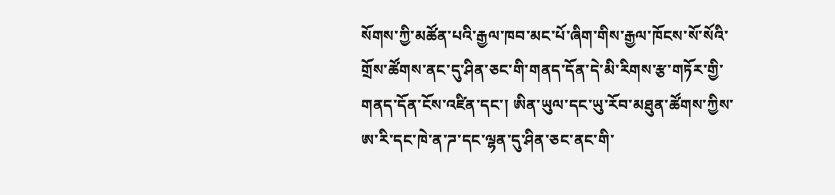སོགས་ཀྱི་མཚོན་པའི་རྒྱལ་ཁབ་མང་པོ་ཞིག་གིས་རྒྱལ་ཁོངས་སོ་སོའི་གྲོས་ཚོགས་ནང་དུ་ཤིན་ཅང་གི་གནད་དོན་དེ་མི་རིགས་རྩ་གཏོར་གྱི་གནད་དོན་ངོས་འཛིན་དང་། ཨིན་ཡུལ་དང་ཡུ་རོབ་མཐུན་ཚོགས་ཀྱིས་ཨ་རི་དང་ཁེ་ན་ཌ་དང་ལྷན་དུ་ཤིན་ཅང་ནང་གི་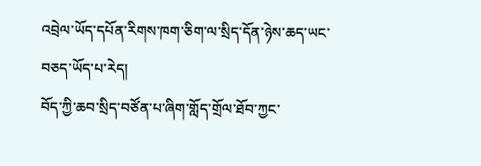འབྲེལ་ཡོད་དཔོན་རིགས་ཁག་ཅིག་ལ་སྲིད་དོན་ཉེས་ཆད་ཡང་བཅད་ཡོད་པ་རེད།
བོད་ཀྱི་ཆབ་སྲིད་བཙོན་པ་ཞིག་གློད་གྲོལ་ཐོབ་ཀྱང་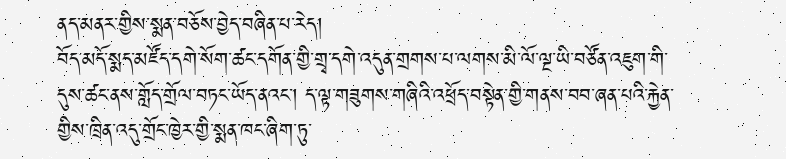ནད་མནར་གྱིས་སྨན་བཅོས་བྱེད་བཞིན་པ་རེད།
བོད་མདོ་སྨད་མཛོད་དགེ་སོག་ཚང་དགོན་གྱི་གྲྭ་དགེ་འདུན་གྲགས་པ་ལགས་མི་ལོ་ལྔ་ཡི་བཙོན་འཇུག་གི་དུས་ཚང་ནས་གློད་གྲོལ་བཏང་ཡོད་ནའང་། ད་ལྟ་གཟུགས་གཞིའི་འཕྲོད་བསྟེན་གྱི་གནས་བབ་ཞན་པའི་རྐྱེན་གྱིས་ཁྲིན་འདུ་གྲོང་ཁྱེར་གྱི་སྨན་ཁང་ཞིག་ཏུ་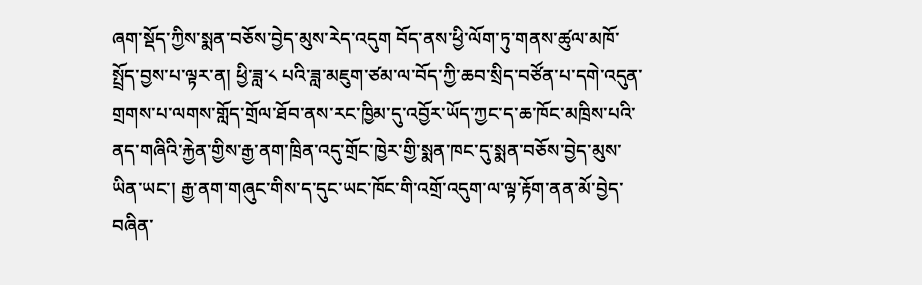ཞག་སྡོད་ཀྱིས་སྨན་བཅོས་བྱེད་མུས་རེད་འདུག བོད་ནས་ཕྱི་ལོག་ཏུ་གནས་ཚུལ་མཁོ་སྤྲོད་བྱས་པ་ལྟར་ན། ཕྱི་ཟླ་༨ པའི་ཟླ་མཇུག་ཙམ་ལ་བོད་ཀྱི་ཆབ་སྲིད་བཙོན་པ་དགེ་འདུན་གྲགས་པ་ལགས་གློད་གྲོལ་ཐོབ་ནས་རང་ཁྱིམ་དུ་འབྱོར་ཡོད་ཀྱང་ད་ཆ་ཁོང་མཁྲིས་པའི་ནད་གཞིའི་རྐྱེན་གྱིས་རྒྱ་ནག་ཁྲིན་འདུ་གྲོང་ཁྱེར་གྱི་སྨན་ཁང་དུ་སྨན་བཅོས་བྱེད་མུས་ཡིན་ཡང་། རྒྱ་ནག་གཞུང་གིས་ད་དུང་ཡང་ཁོང་གི་འགྲོ་འདུག་ལ་ལྟ་རྟོག་ནན་མོ་བྱེད་བཞིན་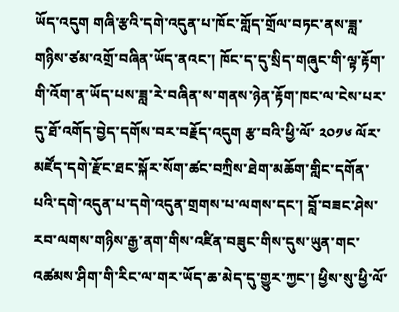ཡོད་འདུག གཞི་རྩའི་དགེ་འདུན་པ་ཁོང་གློད་གྲོལ་བཏང་ནས་ཟླ་གཉིས་ཙམ་འགྲོ་བཞིན་ཡོད་ནའང་། ཁོང་ད་དུ་སྲིད་གཞུང་གི་ལྟ་རྟོག་གི་འོག་ན་ཡོད་པས་ཟླ་རེ་བཞིན་ས་གནས་ཉེན་རྟོག་ཁང་ལ་ངེས་པར་དུ་ཐོ་འགོད་བྱེད་དགོས་བར་བརྗོད་འདུག རྩ་བའི་ཕྱི་ལོ་ ༢༠༡༦ ལོར་མཛོད་དགེ་རྫོང་ཐང་སྐོར་སོག་ཚང་བཀྲིས་ཐེག་མཆོག་གླིང་དགོན་པའི་དགེ་འདུན་པ་དགེ་འདུན་གྲགས་པ་ལགས་དང་། བློ་བཟང་ཤེས་རབ་ལགས་གཉིས་རྒྱ་ནག་གིས་འཛིན་བཟུང་གིས་དུས་ཡུན་གང་འཚམས་ཤིག་གི་རིང་ལ་གར་ཡོད་ཆ་མེད་དུ་གྱུར་ཀྱང་། ཕྱིས་སུ་ཕྱི་ལོ་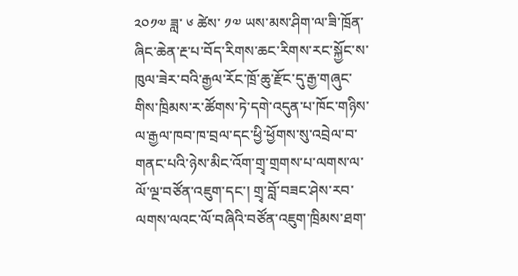༢༠༡༧ ཟླ་ ༦ ཚེས་ ༡༧ ཡས་མས་ཤིག་ལ་ཟི་ཁྲོན་ཞིང་ཆེན་རྔ་པ་བོད་རིགས་ཆང་རིགས་རང་སྐྱོང་ས་ཁུལ་ཟེར་བའི་རྒྱལ་རོང་ཁྲོ་ཆུ་རྫོང་དུ་རྒྱ་གཞུང་གིས་ཁྲིམས་ར་ཚོགས་ཏེ་དགེ་འདུན་པ་ཁོང་གཉིས་ལ་རྒྱལ་ཁབ་ཁ་བྲལ་དང་ཕྱི་ཕྱོགས་སུ་འབྲེལ་བ་གནང་པའི་ཉེས་མིང་འོག་གྲྭ་གྲགས་པ་ལགས་ལ་ལོ་ལྔ་བཙོན་འཇུག་དང་། གྲྭ་བློ་བཟང་ཤེས་རབ་ལགས་ལའང་ལོ་བཞིའི་བཙོན་འཇུག་ཁྲིམས་ཐག་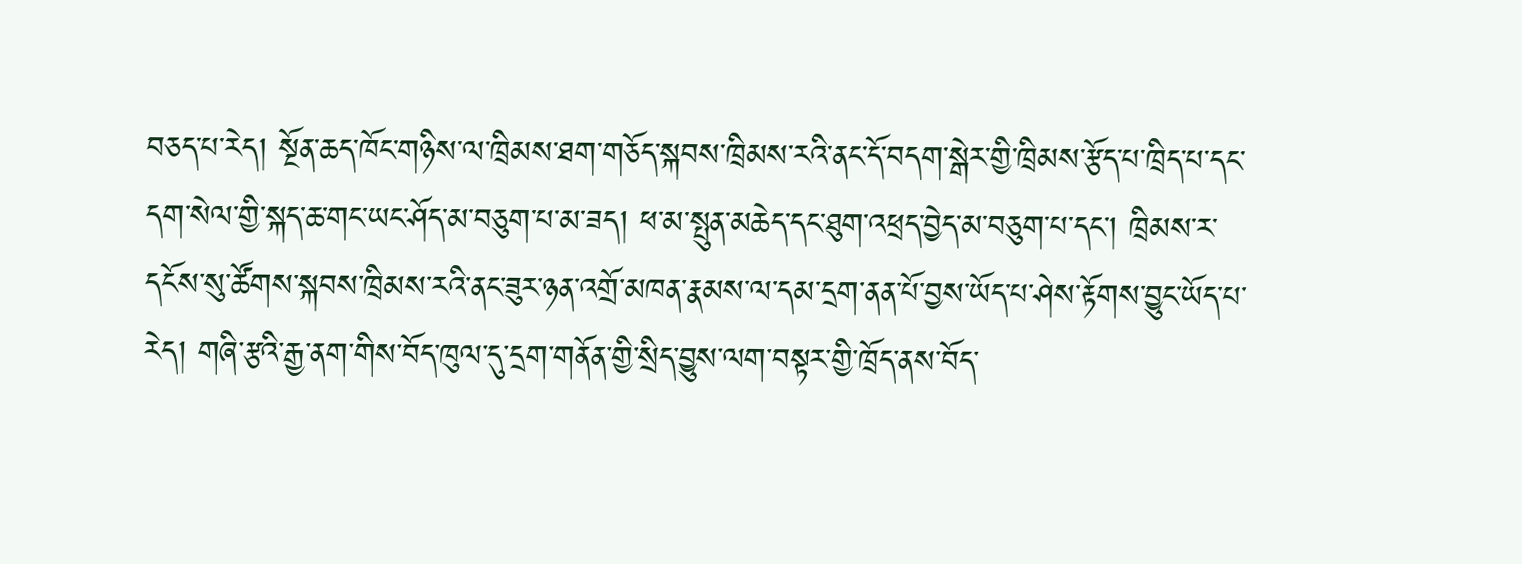བཅད་པ་རེད། སྔོན་ཆད་ཁོང་གཉིས་ལ་ཁྲིམས་ཐག་གཅོད་སྐབས་ཁྲིམས་རའི་ནང་དོ་བདག་སྒེར་གྱི་ཁྲིམས་རྩོད་པ་ཁྲིད་པ་དང་དག་སེལ་གྱི་སྐད་ཆ་གང་ཡང་ཤོད་མ་བཅུག་པ་མ་ཟད། ཕ་མ་སྤུན་མཆེད་དང་ཐུག་འཕྲད་བྱེད་མ་བཅུག་པ་དང་། ཁྲིམས་ར་དངོས་སུ་ཚོགས་སྐབས་ཁྲིམས་རའི་ནང་ཟུར་ཉན་འགྲོ་མཁན་རྣམས་ལ་དམ་དྲག་ནན་པོ་བྱས་ཡོད་པ་ཤེས་རྟོགས་བྱུང་ཡོད་པ་རེད། གཞི་རྩའི་རྒྱ་ནག་གིས་བོད་ཁུལ་དུ་དྲག་གནོན་གྱི་སྲིད་བྱུས་ལག་བསྟར་གྱི་ཁྲོད་ནས་བོད་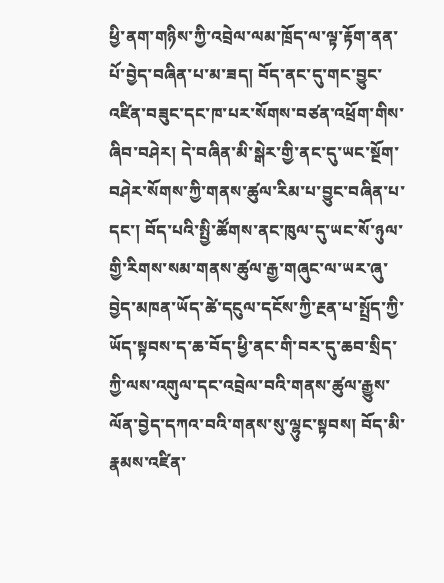ཕྱི་ནག་གཉིས་ཀྱི་འབྲེལ་ལམ་ཁྲོད་ལ་ལྟ་རྟོག་ནན་པོ་བྱེད་བཞིན་པ་མ་ཟད། བོད་ནང་དུ་གང་བྱུང་འཛིན་བཟུང་དང་ཁ་པར་སོགས་བཙན་འཕྲོག་གིས་ཞིབ་བཤེར། དེ་བཞིན་མི་སྒེར་གྱི་ནང་དུ་ཡང་སྔོག་བཤེར་སོགས་ཀྱི་གནས་ཚུལ་རིམ་པ་བྱུང་བཞིན་པ་དང་། བོད་པའི་སྤྱི་ཚོགས་ནང་ཁུལ་དུ་ཡང་སོ་ཉུལ་གྱི་རིགས་སམ་གནས་ཚུལ་རྒྱ་གཞུང་ལ་ཡར་ཞུ་བྱེད་མཁན་ཡོད་ཚེ་དངུལ་དངོས་ཀྱི་རྔན་པ་སྤྲོད་ཀྱི་ཡོད་སྟབས་ད་ཆ་བོད་ཕྱི་ནང་གི་བར་དུ་ཆབ་སྲིད་ཀྱི་ལས་འགུལ་དང་འབྲེལ་བའི་གནས་ཚུལ་རྒྱུས་ལོན་བྱེད་དཀའ་བའི་གནས་སུ་ལྷུང་སྟབས། བོད་མི་རྣམས་འཛིན་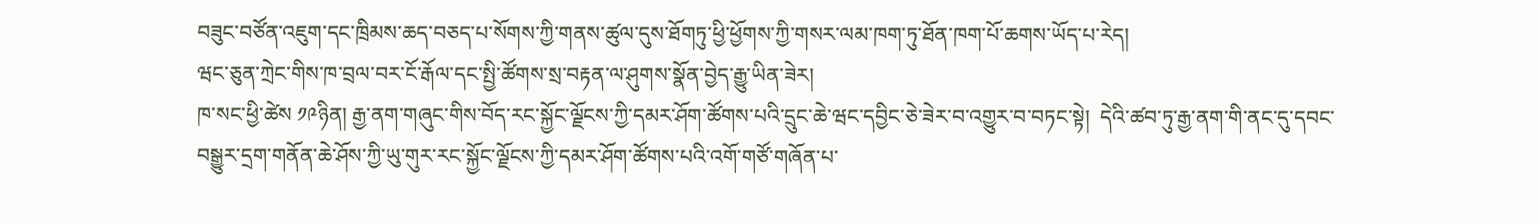བཟུང་བཙོན་འཇུག་དང་ཁྲིམས་ཆད་བཅད་པ་སོགས་ཀྱི་གནས་ཚུལ་དུས་ཐོགཏུ་ཕྱི་ཕྱོགས་ཀྱི་གསར་ལམ་ཁག་ཏུ་ཐོན་ཁག་པོ་ཆགས་ཡོད་པ་རེད།
ཝང་ཅུན་ཀྲེང་གིས་ཁ་བྲལ་བར་ངོ་རྒོལ་དང་སྤྱི་ཚོགས་སྲ་བརྟན་ལ་ཤུགས་སྣོན་བྱེད་རྒྱུ་ཡིན་ཟེར།
ཁ་སང་ཕྱི་ཚེས ༡༩ཉིན། རྒྱ་ནག་གཞུང་གིས་བོད་རང་སྐྱོང་ལྗོངས་ཀྱི་དམར་ཤོག་ཚོགས་པའི་དྲུང་ཆེ་ཝང་དབྱིང་ཅེ་ཟེར་བ་འགྱུར་བ་བཏང་སྟེ།  དེའི་ཚབ་ཏུ་རྒྱ་ནག་གི་ནང་དུ་དབང་བསྒྱུར་དྲག་གནོན་ཆེ་ཤོས་ཀྱི་ཡུ་གུར་རང་སྐྱོང་ལྗོངས་ཀྱི་དམར་ཤོག་ཚོགས་པའི་འགོ་གཙོ་གཞོན་པ་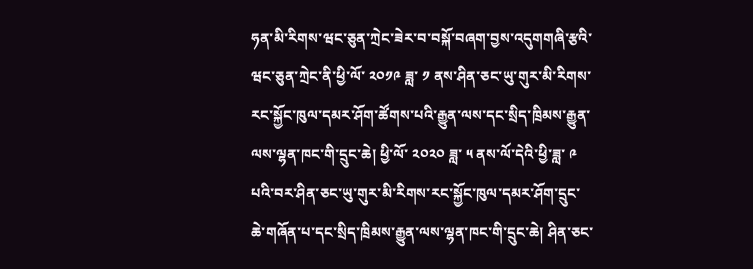ཧན་མི་རིགས་ཝང་ཅུན་ཀྲེང་ཟེར་བ་བསྐོ་བཞག་བྱས་འདུགགཞི་རྩའི་ཝང་ཅུན་ཀྲེང་ནི་ཕྱི་ལོ་ ༢༠༡༩ ཟླ་ ༡ ནས་ཤིན་ཅང་ཡུ་གུར་མི་རིགས་རང་སྐྱོང་ཁུལ་དམར་ཤོག་ཚོགས་པའི་རྒྱུན་ལས་དང་སྲིད་ཁྲིམས་རྒྱུན་ལས་ལྷན་ཁང་གི་དྲུང་ཆེ། ཕྱི་ལོ་ ༢༠༢༠ ཟླ་ ༥ ནས་ལོ་དེའི་ཕྱི་ཟླ་ ༩ པའི་བར་ཤིན་ཅང་ཡུ་གུར་མི་རིགས་རང་སྐྱོང་ཁུལ་དམར་ཤོག་དྲུང་ཆེ་གཞོན་པ་དང་སྲིད་ཁྲིམས་རྒྱུན་ལས་ལྷན་ཁང་གི་དྲུང་ཆེ། ཤིན་ཅང་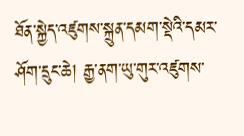ཐོན་སྐྱེད་འཛུགས་སྐྲུན་དམག་སྡེའི་དམར་ཤོག་དྲུང་ཆེ། རྒྱ་ནག་ཡུ་གུར་འཛུགས་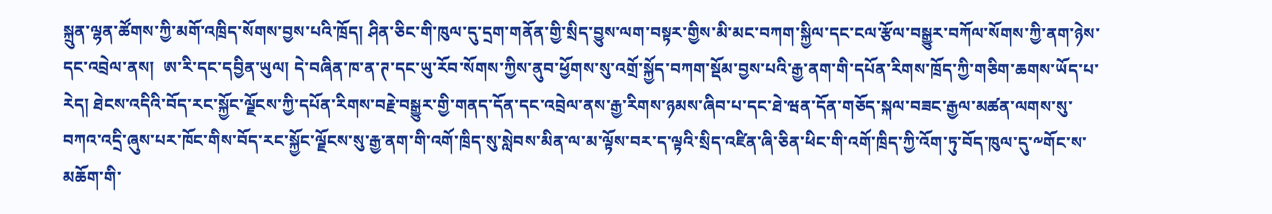སྐྲུན་ལྷན་ཚོགས་ཀྱི་མགོ་འཁྲིད་སོགས་བྱས་པའི་ཁྲོད། ཤིན་ཅིང་གི་ཁུལ་དུ་དྲག་གནོན་གྱི་སྲིད་བྱུས་ལག་བསྟར་གྱིས་མི་མང་བཀག་སྐྱིལ་དང་ངལ་རྩོལ་བསྒྱུར་བཀོལ་སོགས་ཀྱི་ནག་ཉེས་དང་འབྲེལ་ནས།  ཨ་རི་དང་དབྱིན་ཡུལ། དེ་བཞིན་ཁ་ན་ཊ་དང་ཡུ་རོབ་སོགས་ཀྱིས་ནུབ་ཕྱོགས་སུ་འགྲོ་སྐྱོད་བཀག་སྡོམ་བྱས་པའི་རྒྱ་ནག་གི་དཔོན་རིགས་ཁྲོད་ཀྱི་གཅིག་ཆགས་ཡོད་པ་རེད། ཐེངས་འདིའི་བོད་རང་སྐྱོང་ལྗོངས་ཀྱི་དཔོན་རིགས་བརྗེ་བསྒྱུར་གྱི་གནད་དོན་དང་འབྲེལ་ནས་རྒྱ་རིགས་ཉམས་ཞིབ་པ་དང་ཐེ་ཝན་དོན་གཅོད་སྐལ་བཟང་རྒྱལ་མཚན་ལགས་སུ་བཀའ་འདྲི་ཞུས་པར་ཁོང་གིས་བོད་རང་སྐྱོང་ལྗོངས་སུ་རྒྱ་ནག་གི་འགོ་ཁྲིད་སུ་སླེབས་མིན་ལ་མ་ལྟོས་བར་ད་ལྟའི་སྲིད་འཛིན་ཞི་ཅིན་ཕིང་གི་འགོ་ཁྲིད་ཀྱི་འོག་ཏུ་བོད་ཁུལ་དུ་༸གོང་ས་མཆོག་གི་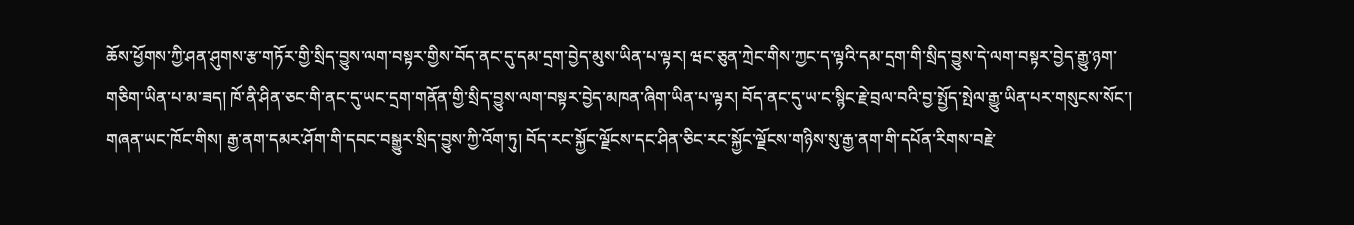ཆོས་ཕྱོགས་ཀྱི་ཤན་ཤུགས་རྩ་གཏོར་གྱི་སྲིད་བྱུས་ལག་བསྟར་གྱིས་བོད་ནང་དུ་དམ་དྲག་བྱེད་མུས་ཡིན་པ་ལྟར། ཝང་ཅུན་ཀྲེང་གིས་ཀྱང་ད་ལྟའི་དམ་དྲག་གི་སྲིད་བྱུས་དེ་ལག་བསྟར་བྱེད་རྒྱུ་ཉག་གཅིག་ཡིན་པ་མ་ཟད། ཁོ་ནི་ཤིན་ཅང་གི་ནང་དུ་ཡང་དྲག་གནོན་གྱི་སྲིད་བྱུས་ལག་བསྟར་བྱེད་མཁན་ཞིག་ཡིན་པ་ལྟར། བོད་ནང་དུ་ཡ་ང་སྙིང་རྗེ་བྲལ་བའི་བྱ་སྤྱོད་སྤེལ་རྒྱུ་ཡིན་པར་གསུངས་སོང་། གཞན་ཡང་ཁོང་གིས། རྒྱ་ནག་དམར་ཤོག་གི་དབང་བསྒྱུར་སྲིད་བྱུས་ཀྱི་འོག་ཏུ། བོད་རང་སྐྱོང་ལྗོངས་དང་ཤིན་ཅིང་རང་སྐྱོང་ལྗོངས་གཉིས་སུ་རྒྱ་ནག་གི་དཔོན་རིགས་བརྗེ་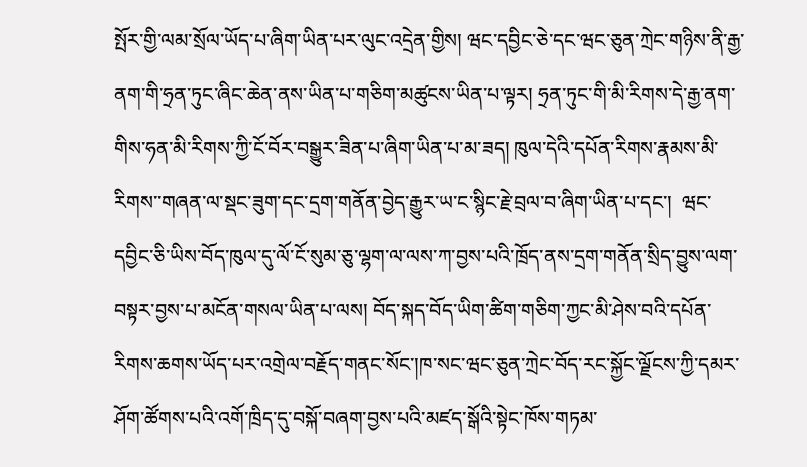སྤོར་གྱི་ལམ་སྲོལ་ཡོད་པ་ཞིག་ཡིན་པར་ལུང་འདྲེན་གྱིས། ཝང་དབྱིང་ཅེ་དང་ཝང་ཅུན་ཀྲེང་གཉིས་ནི་རྒྱ་ནག་གི་ཧྲན་ཏུང་ཞིང་ཆེན་ནས་ཡིན་པ་གཅིག་མཚུངས་ཡིན་པ་ལྟར། ཧྲན་ཏུང་གི་མི་རིགས་དེ་རྒྱ་ནག་གིས་ཧན་མི་རིགས་ཀྱི་ངོ་བོར་བསྒྱུར་ཟིན་པ་ཞིག་ཡིན་པ་མ་ཟད། ཁུལ་དེའི་དཔོན་རིགས་རྣམས་མི་རིགས་་གཞན་ལ་སྡང་ཟུག་དང་དྲག་གནོན་བྱེད་རྒྱུར་ཡ་ང་སྙིང་རྗེ་བྲལ་བ་ཞིག་ཡིན་པ་དང་།  ཝང་དབྱིང་ཅི་ཡིས་བོད་ཁུལ་དུ་ལོ་ངོ་སུམ་ཅུ་ལྷག་ལ་ལས་ཀ་བྱས་པའི་ཁྲོད་ནས་དྲག་གནོན་སྲིད་བྱུས་ལག་བསྟར་བྱས་པ་མངོན་གསལ་ཡིན་པ་ལས། བོད་སྐད་བོད་ཡིག་ཚིག་གཅིག་ཀྱང་མི་ཤེས་བའི་དཔོན་རིགས་ཆགས་ཡོད་པར་འགྲེལ་བརྗོད་གནང་སོང་།ཁ་སང་ཝང་ཅུན་ཀྲེང་བོད་རང་སྐྱོང་ལྗོངས་ཀྱི་དམར་ཤོག་ཚོགས་པའི་འགོ་ཁྲིད་དུ་བསྐོ་བཞག་བྱས་པའི་མཛད་སྒོའི་སྟེང་ཁོས་གཏམ་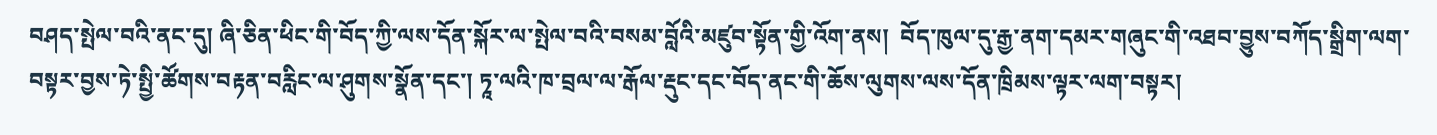བཤད་སྤེལ་བའི་ནང་དུ། ཞི་ཅིན་ཕིང་གི་བོད་ཀྱི་ལས་དོན་སྐོར་ལ་སྤེལ་བའི་བསམ་བློའི་མཛུབ་སྟོན་གྱི་འོག་ནས།  བོད་ཁུལ་དུ་རྒྱ་ནག་དམར་གཞུང་གི་འཐབ་བྱུས་བཀོད་སྒྲིག་ལག་བསྟར་བྱས་ཏེ་སྤྱི་ཚོགས་བརྟན་བརླིང་ལ་ཤུགས་སྣོན་དང་། ཏཱ་ལའི་ཁ་བྲལ་ལ་རྒོལ་རྡུང་དང་བོད་ནང་གི་ཆོས་ལུགས་ལས་དོན་ཁྲིམས་ལྟར་ལག་བསྟར།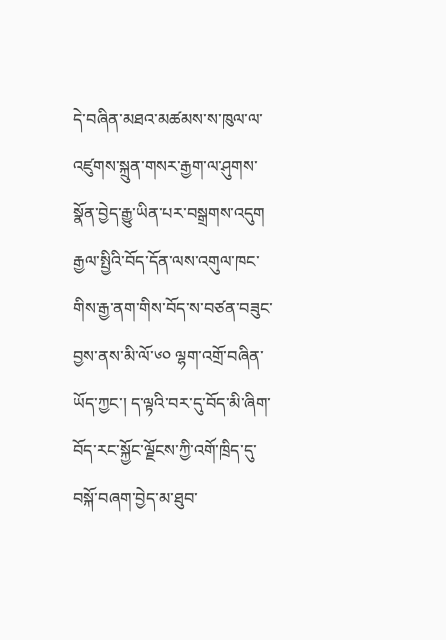དེ་བཞིན་མཐའ་མཚམས་ས་ཁུལ་ལ་འཛུགས་སྐྲུན་གསར་རྒྱག་ལ་ཤུགས་སྣོན་བྱེད་རྒྱུ་ཡིན་པར་བསྒྲགས་འདུག རྒྱལ་སྤྱིའི་བོད་དོན་ལས་འགུལ་ཁང་གིས་རྒྱ་ནག་གིས་བོད་ས་བཙན་བཟུང་བྱས་ནས་མི་ལོ་༦༠ ལྷག་འགྲོ་བཞིན་ཡོད་ཀྱང་། ད་ལྟའི་བར་དུ་བོད་མི་ཞིག་བོད་རང་སྐྱོང་ལྗོངས་ཀྱི་འགོ་ཁྲིད་དུ་བསྐོ་བཞག་བྱེད་མ་ཐུབ་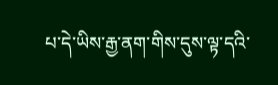པ་དེ་ཡིས་རྒྱ་ནག་གིས་དུས་ལྟ་དའི་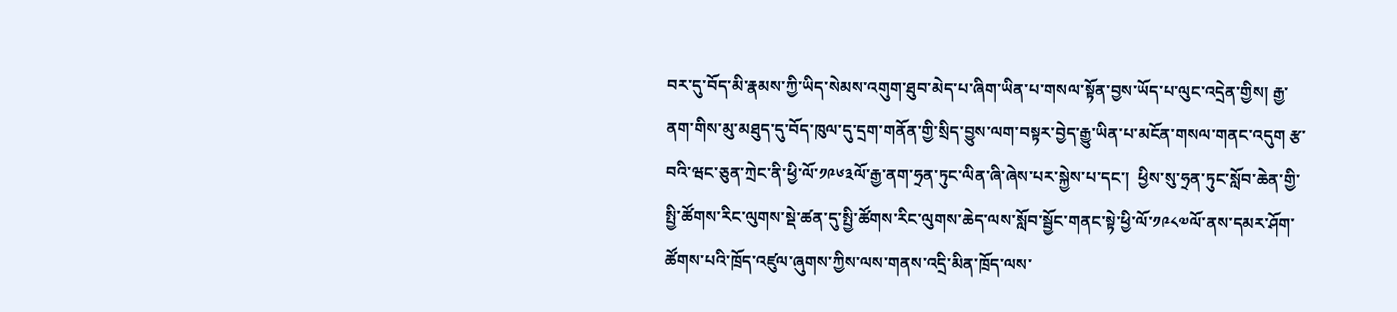བར་དུ་བོད་མི་རྣམས་ཀྱི་ཡིད་སེམས་འགུག་ཐུབ་མེད་པ་ཞིག་ཡིན་པ་གསལ་སྟོན་བྱས་ཡོད་པ་ལུང་འདྲེན་གྱིས། རྒྱ་ནག་གིས་མུ་མཐུད་དུ་བོད་ཁུལ་དུ་དྲག་གནོན་གྱི་སྲིད་བྱུས་ལག་བསྟར་བྱེད་རྒྱུ་ཡིན་པ་མངོན་གསལ་གནང་འདུག རྩ་བའི་ཝང་ཅུན་ཀྲེང་ནི་ཕྱི་ལོ་༡༩༦༣ལོ་རྒྱ་ནག་ཧྲན་ཏུང་ལིན་ཞི་ཞེས་པར་སྐྱེས་པ་དང་།  ཕྱིས་སུ་ཧྲན་ཏུང་སློབ་ཆེན་གྱི་སྤྱི་ཚོགས་རིང་ལུགས་སྡེ་ཚན་དུ་སྤྱི་ཚོགས་རིང་ལུགས་ཆེད་ལས་སློབ་སྦྱོང་གནང་སྟེ་ཕྱི་ལོ་༡༩༨༧ལོ་ནས་དམར་ཤོག་ཚོགས་པའི་ཁྲོད་འཛུལ་ཞུགས་ཀྱིས་ལས་གནས་འདྲི་མིན་ཁྲོད་ལས་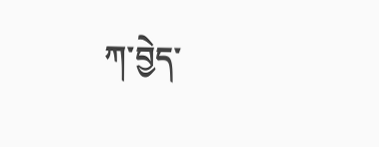ཀ་བྱེད་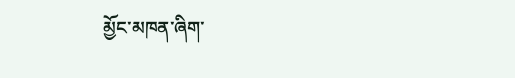མྱོང་མཁན་ཞིག་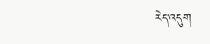རེད་འདུག